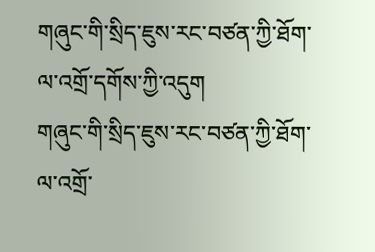གཞུང་གི་སྲིད་ཇུས་རང་བཙན་ཀྱི་ཐོག་ལ་འགྲོ་དགོས་ཀྱི་འདུག
གཞུང་གི་སྲིད་ཇུས་རང་བཙན་ཀྱི་ཐོག་ལ་འགྲོ་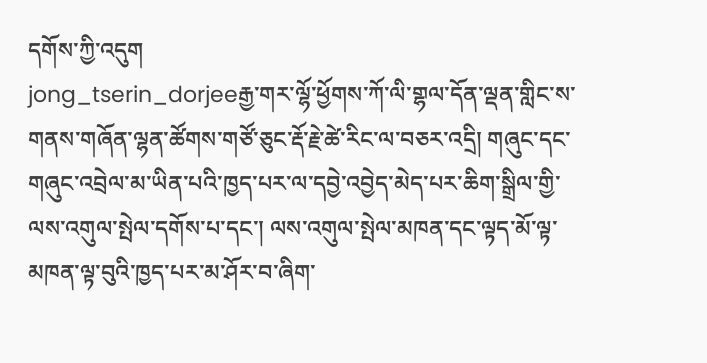དགོས་ཀྱི་འདུག
jong_tserin_dorjeeརྒྱ་གར་ལྷོ་ཕྱོགས་ཀོ་ལི་གྷལ་དོན་ལྡན་གླིང་ས་གནས་གཞོན་ལྷན་ཚོགས་གཙོ་ཅུང་རྡོ་རྗེ་ཚེ་རིང་ལ་བཅར་འདྲི། གཞུང་དང་གཞུང་འབྲེལ་མ་ཡིན་པའི་ཁྱད་པར་ལ་དབྱེ་འབྱེད་མེད་པར་ཆིག་སྒྲིལ་གྱི་ལས་འགུལ་སྤེལ་དགོས་པ་དང་། ལས་འགུལ་སྤེལ་མཁན་དང་ལྟད་མོ་ལྟ་མཁན་ལྟ་བུའི་ཁྱད་པར་མ་ཤོར་བ་ཞིག་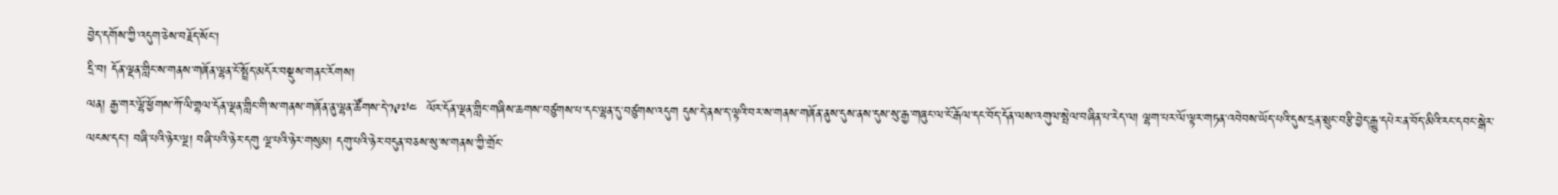བྱེད་དགོས་ཀྱི་འདུག་ཅེས་བརྗོད་སོང་།
དྲི་བ། དོན་ལྡན་གླིང་ས་གནས་གཞོན་ལྷན་ངོ་སྤྲོད་མདོར་བསྡུས་གནང་རོགས།
ལན། རྒྱ་གར་ལྷོ་ཕྱོགས་ཀོ་ལི་གྷལ་དོན་ལྡན་གླིང་གི་ས་གནས་གཞོན་ནུ་ལྷན་ཚོགས་དེ་༡༩༧༤  ལོར་དོན་ལྡན་གླིང་གཞིས་ཆགས་བཙུགས་པ་དང་ལྷན་དུ་བཙུགས་འདུག དུས་དེ་ནས་ད་ལྟའི་བར་ས་གནས་གཞོན་ནུས་དུས་ནས་དུས་སུ་རྒྱ་གཞུང་ལ་ངོ་རྒོལ་དང་བོད་དོན་ལས་འགུལ་སྤེལ་བཞིན་པ་རེད་ལ། ལྷག་པར་ལོ་ལྟར་གཏན་འབེབས་ཡོད་པའི་དུས་དྲན་སྲུང་བརྩི་བྱེད་རྒྱུ་དཔེར་ན་བོད་མིའི་རང་དབང་སྒེར་ལངས་དང་། བཞི་པའི་ཉེར་ལྔ། བཞི་པའི་ཉེར་དགུ ལྔ་པའི་ཉེར་གསུམ། དགུ་པའི་ཉེར་བདུན་བཅས་སུ་ས་གནས་ཀྱི་གྲོང་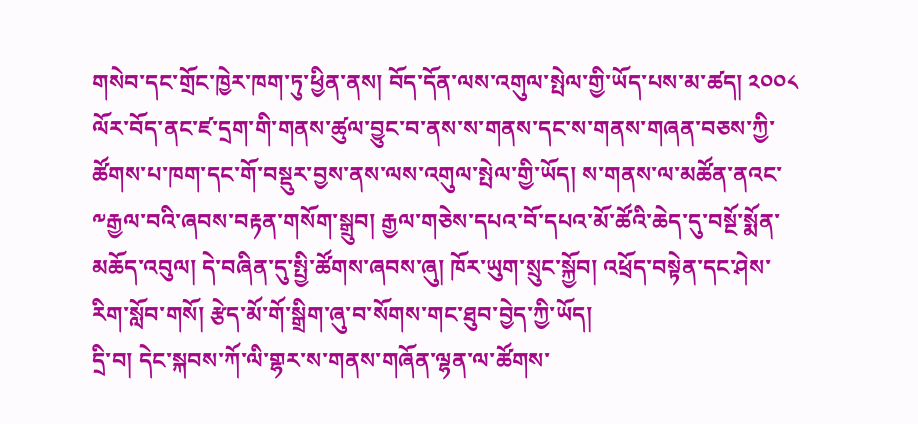གསེབ་དང་གྲོང་ཁྱེར་ཁག་ཏུ་ཕྱིན་ནས། བོད་དོན་ལས་འགུལ་སྤེལ་གྱི་ཡོད་པས་མ་ཚད། ༢༠༠༨ ལོར་བོད་ནང་ཛ་དྲག་གི་གནས་ཚུལ་བྱུང་བ་ནས་ས་གནས་དང་ས་གནས་གཞན་བཅས་ཀྱི་ཚོགས་པ་ཁག་དང་གོ་བསྡུར་བྱས་ནས་ལས་འགུལ་སྤེལ་གྱི་ཡོད། ས་གནས་ལ་མཚོན་ནའང་༸རྒྱལ་བའི་ཞབས་བརྟན་གསོག་སྒྲུབ། རྒྱལ་གཅེས་དཔའ་བོ་དཔའ་མོ་ཚོའི་ཆེད་དུ་བསྔོ་སྨོན་མཆོད་འབུལ། དེ་བཞིན་དུ་སྤྱི་ཚོགས་ཞབས་ཞུ། ཁོར་ཡུག་སྲུང་སྐྱོབ། འཕྲོད་བསྟེན་དང་ཤེས་རིག་སློབ་གསོ། རྩེད་མོ་གོ་སྒྲིག་ཞུ་བ་སོགས་གང་ཐུབ་བྱེད་ཀྱི་ཡོད།
དྲི་བ། དེང་སྐབས་ཀོ་ལི་གྷར་ས་གནས་གཞོན་ལྷན་ལ་ཚོགས་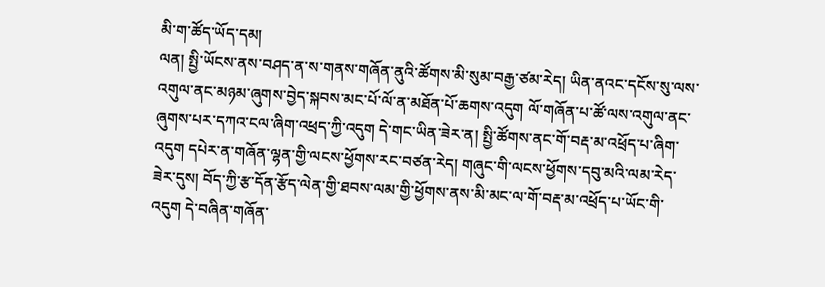མི་ག་ཚོད་ཡོད་དམ།
ལན། སྤྱི་ཡོངས་ནས་བཤད་ན་ས་གནས་གཞོན་ནུའི་ཚོགས་མི་སུམ་བརྒྱ་ཙམ་རེད། ཡིན་ནའང་དངོས་སུ་ལས་འགུལ་ནང་མཉམ་ཞུགས་བྱེད་སྐབས་མང་པོ་ལོ་ན་མཐོན་པོ་ཆགས་འདུག ལོ་གཞོན་པ་ཚོ་ལས་འགུལ་ནང་ཞུགས་པར་དཀའ་ངལ་ཞིག་འཕྲད་ཀྱི་འདུག དེ་གང་ཡིན་ཟེར་ན། སྤྱི་ཚོགས་ནང་གོ་བརྡ་མ་འཕྲོད་པ་ཞིག་འདུག དཔེར་ན་གཞོན་ལྷན་གྱི་ལངས་ཕྱོགས་རང་བཙན་རེད། གཞུང་གི་ལངས་ཕྱོགས་དབུ་མའི་ལམ་རེད་ཟེར་དུས། བོད་ཀྱི་རྩ་དོན་རྩོད་ལེན་གྱི་ཐབས་ལམ་གྱི་ཕྱོགས་ནས་མི་མང་ལ་གོ་བརྡ་མ་འཕྲོད་པ་ཡོང་གི་འདུག དེ་བཞིན་གཞོན་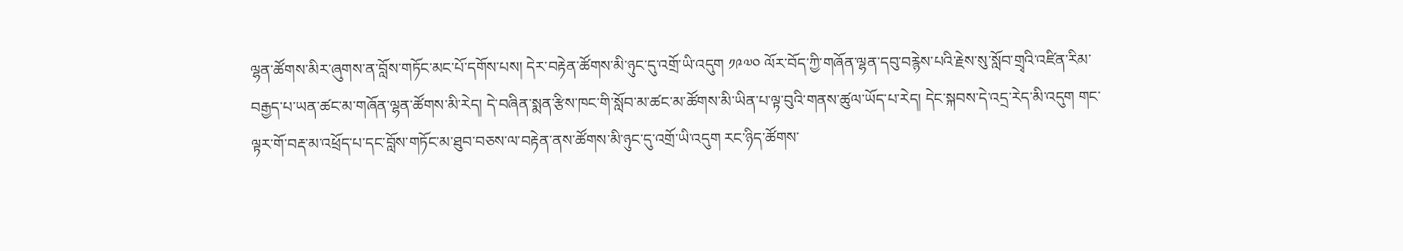ལྷན་ཚོགས་མིར་ཞུགས་ན་བློས་གཏོང་མང་པོ་དགོས་པས། དེར་བརྟེན་ཚོགས་མི་ཉུང་དུ་འགྲོ་ཡི་འདུག ༡༩༧༠ ལོར་བོད་ཀྱི་གཞོན་ལྷན་དབུ་བརྙེས་པའི་རྗེས་སུ་སློབ་གྲྭའི་འཛིན་རིམ་བརྒྱད་པ་ཡན་ཚང་མ་གཞོན་ལྷན་ཚོགས་མི་རེད། དེ་བཞིན་སྨན་རྩིས་ཁང་གི་སློབ་མ་ཚང་མ་ཚོགས་མི་ཡིན་པ་ལྟ་བུའི་གནས་ཚུལ་ཡོད་པ་རེད། དེང་སྐབས་དེ་འདྲ་རེད་མི་འདུག གང་ལྟར་གོ་བརྡ་མ་འཕྲོད་པ་དང་བློས་གཏོང་མ་ཐུབ་བཅས་ལ་བརྟེན་ནས་ཚོགས་མི་ཉུང་དུ་འགྲོ་ཡི་འདུག རང་ཉིད་ཚོགས་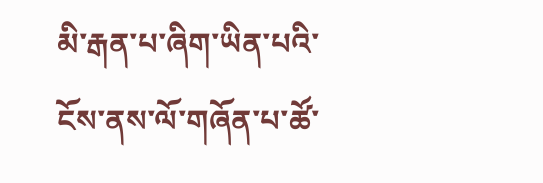མི་རྒན་པ་ཞིག་ཡིན་པའི་ངོས་ནས་ལོ་གཞོན་པ་ཚོ་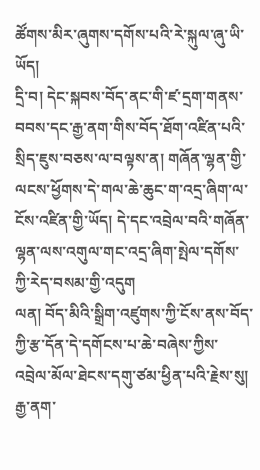ཚོགས་མིར་ཞུགས་དགོས་པའི་རེ་སྐུལ་ཞུ་ཡི་ཡོད།
དྲི་བ། དེང་སྐབས་བོད་ནང་གི་ཛ་དྲག་གནས་བབས་དང་རྒྱ་ནག་གིས་བོད་ཐོག་འཛིན་པའི་སྲིད་ཇུས་བཅས་ལ་བལྟས་ན། གཞོན་ལྷན་གྱི་ལངས་ཕྱོགས་དེ་གལ་ཆེ་ཆུང་ག་འདྲ་ཞིག་ལ་ངོས་འཛིན་གྱི་ཡོད། དེ་དང་འབྲེལ་བའི་གཞོན་ལྷན་ལས་འགུལ་གང་འདྲ་ཞིག་སྤེལ་དགོས་ཀྱི་རེད་བསམ་གྱི་འདུག
ལན། བོད་མིའི་སྒྲིག་འཛུགས་ཀྱི་ངོས་ནས་བོད་ཀྱི་རྩ་དོན་དེ་དགོངས་པ་ཆེ་བཞེས་ཀྱིས་འབྲེལ་མོལ་ཐེངས་དགུ་ཙམ་ཕྱིན་པའི་རྗེས་སུ། རྒྱ་ནག་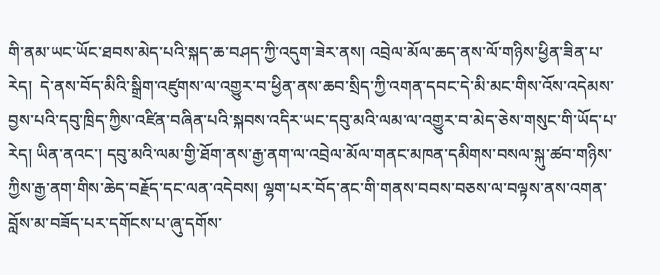གི་ནམ་ཡང་ཡོང་ཐབས་མེད་པའི་སྐད་ཆ་བཤད་ཀྱི་འདུག་ཟེར་ནས། འབྲེལ་མོལ་ཆད་ནས་ལོ་གཉིས་ཕྱིན་ཟིན་པ་རེད།  དེ་ནས་བོད་མིའི་སྒྲིག་འཛུགས་ལ་འགྱུར་བ་ཕྱིན་ནས་ཆབ་སྲིད་ཀྱི་འགན་དབང་དེ་མི་མང་གིས་འོས་འདེམས་བྱས་པའི་དབུ་ཁྲིད་ཀྱིས་འཛིན་བཞིན་པའི་སྐབས་འདིར་ཡང་དབུ་མའི་ལམ་ལ་འགྱུར་བ་མེད་ཅེས་གསུང་གི་ཡོད་པ་རེད། ཡིན་ནའང་། དབུ་མའི་ལམ་གྱི་ཐོག་ནས་རྒྱ་ནག་ལ་འབྲེལ་མོལ་གནང་མཁན་དམིགས་བསལ་སྐུ་ཚབ་གཉིས་ཀྱིས་རྒྱ་ནག་གིས་ཆེད་བརྗོད་དང་ལན་འདེབས། ལྷག་པར་བོད་ནང་གི་གནས་བབས་བཅས་ལ་བལྟས་ནས་འགན་བློས་མ་བཟོད་པར་དགོངས་པ་ཞུ་དགོས་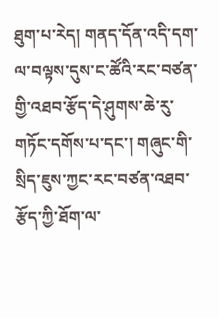ཐུག་པ་རེད། གནད་དོན་འདི་དག་ལ་བལྟས་དུས་ང་ཚོའི་རང་བཙན་གྱི་འཐབ་རྩོད་དེ་ཤུགས་ཆེ་རུ་གཏོང་དགོས་པ་དང་། གཞུང་གི་སྲིད་ཇུས་ཀྱང་རང་བཙན་འཐབ་རྩོད་ཀྱི་ཐོག་ལ་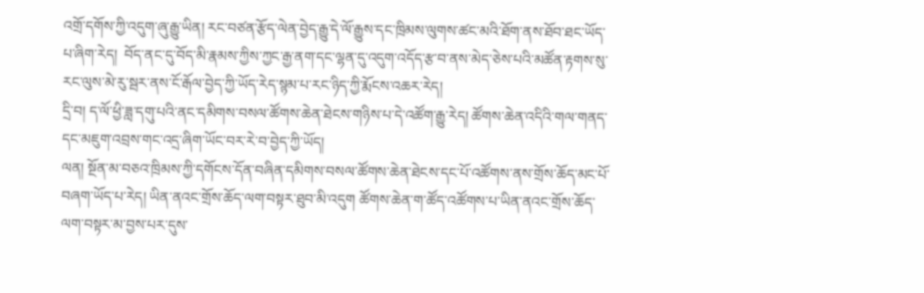འགྲོ་དགོས་ཀྱི་འདུག་ཞུ་རྒྱུ་ཡིན། རང་བཙན་རྩོད་ལེན་བྱེད་རྒྱུ་དེ་ལོ་རྒྱུས་དང་ཁྲིམས་ལུགས་ཚང་མའི་ཐོག་ནས་ཐོབ་ཐང་ཡོད་པ་ཞིག་རེད།  བོད་ནང་དུ་བོད་མི་རྣམས་ཀྱིས་ཀྱང་རྒྱ་ནག་དང་ལྷན་དུ་འདུག་འདོད་རྩ་བ་ནས་མེད་ཅེས་པའི་མཚོན་རྟགས་སུ་རང་ལུས་མེ་རུ་སྦར་ནས་ངོ་རྒོལ་བྱེད་ཀྱི་ཡོད་རེད་སྙམ་པ་རང་ཉིད་ཀྱི་རྨོངས་འཆར་རེད།
དྲི་བ། ད་ལོ་ཕྱི་ཟླ་དགུ་པའི་ནང་དམིགས་བསལ་ཚོགས་ཆེན་ཐེངས་གཉིས་པ་དེ་འཚོག་རྒྱུ་རེད། ཚོགས་ཆེན་འདིའི་གལ་གནད་དང་མཇུག་འབྲས་གང་འདྲ་ཞིག་ཡོང་བར་རེ་བ་བྱེད་ཀྱི་ཡོད།
ལན། སྔོན་མ་བཅའ་ཁྲིམས་ཀྱི་དགོངས་དོན་བཞིན་དམིགས་བསལ་ཚོགས་ཆེན་ཐེངས་དང་པོ་འཚོགས་ནས་གྲོས་ཆོད་མང་པོ་བཞག་ཡོད་པ་རེད། ཡིན་ནའང་གྲོས་ཆོད་ལག་བསྟར་ཐུབ་མི་འདུག ཚོགས་ཆེན་ག་ཚོད་འཚོགས་པ་ཡིན་ནའང་གྲོས་ཆོད་ལག་བསྟར་མ་བྱས་པར་དུས་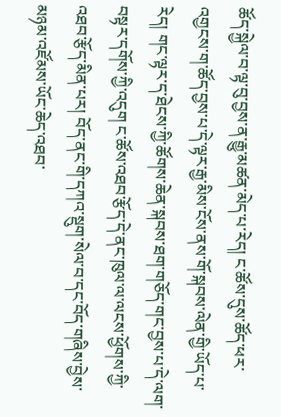ཚོད་སྐྱེལ་བ་ལྟ་བུ་བྱས་ན་རྒྱུ་མཚན་མེད་པ་རེད། ང་ཚོས་དུས་ཚོད་ཕར་འགྱངས་ག་ཚོད་བྱས་པ་དེ་ལྟར་རྒྱ་མིས་ངོས་ནས་གོ་སྐབས་ལེན་གྱི་ཡོད་པ་རེད། གང་ལྟར་ད་ཐེངས་ཀྱི་ཚོགས་ཆེན་སྐབས་ཐག་གཅོད་གང་བྱས་པ་དེ་ལག་བསྟར་དགོས་ཀྱི་འདུག ང་ཚོས་འཐབ་རྩོད་དེ་ནང་ཁུལ་ལ་ལངས་ཕྱོགས་ཀྱི་འཐབ་རྩོད་མིན་པར། བོད་ནང་གི་དཀའ་སྡུག་སེལ་བ་དང་བོད་གཞིས་བྱེས་མཉམ་འཛོམས་ཡོང་ཆེད་འཐབ་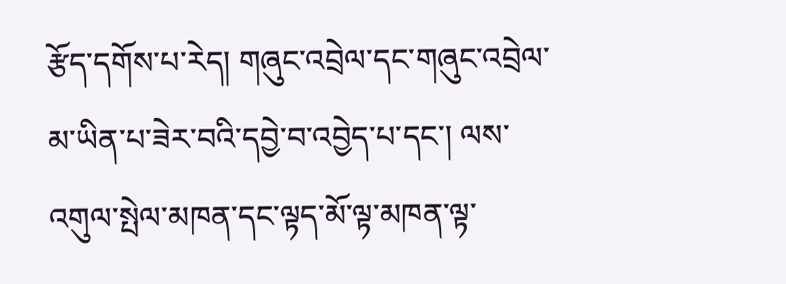རྩོད་དགོས་པ་རེད། གཞུང་འབྲེལ་དང་གཞུང་འབྲེལ་མ་ཡིན་པ་ཟེར་བའི་དབྱེ་བ་འབྱེད་པ་དང་། ལས་འགུལ་སྤེལ་མཁན་དང་ལྟད་མོ་ལྟ་མཁན་ལྟ་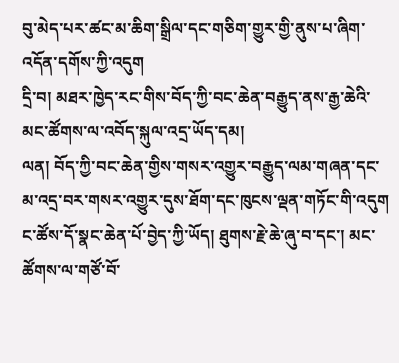བུ་མེད་པར་ཚང་མ་ཆིག་སྒྲིལ་དང་གཅིག་གྱུར་གྱི་ནུས་པ་ཞིག་འདོན་དགོས་ཀྱི་འདུག
དྲི་བ། མཐར་ཁྱེད་རང་གིས་བོད་ཀྱི་བང་ཆེན་བརྒྱུད་ནས་རྒྱ་ཆེའི་མང་ཚོགས་ལ་འབོད་སྐུལ་འདྲ་ཡོད་དམ།
ལན། བོད་ཀྱི་བང་ཆེན་གྱིས་གསར་འགྱུར་བརྒྱུད་ལམ་གཞན་དང་མ་འདྲ་བར་གསར་འགྱུར་དུས་ཐོག་དང་ཁུངས་ལྡན་གཏོང་གི་འདུག ང་ཚོས་དོ་སྣང་ཆེན་པོ་བྱེད་ཀྱི་ཡོད། ཐུགས་རྗེ་ཆེ་ཞུ་བ་དང་། མང་ཚོགས་ལ་གཙོ་བོ་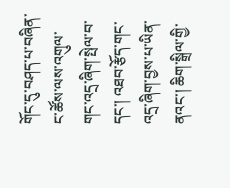གོང་དུ་བཤད་པ་བཞིན་ང་ཚོས་ལས་འགུལ་གང་འདྲ་ཞིག་སྤེལ་བ་དང་། འཐབ་རྩོད་གང་འདྲ་ཞིག་བྱས་པ་ཡིན་ནའང་། ཆིག་སྒྲིལ་གྱི་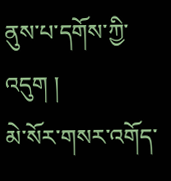ནུས་པ་དགོས་ཀྱི་འདུག །
མེ་སོར་གསར་འགོད་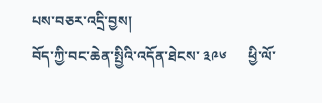པས་བཅར་འདྲི་བྱས།
བོད་ཀྱི་བང་ཆེན་སྤྱིའི་འདོན་ཐེངས་ ༣༩༦      ཕྱི་ལོ་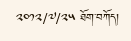༢༠༡༢/༧/༢༥ ཐོག་བཀོད།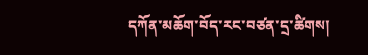དཀོན་མཆོག་བོད་རང་བཙན་དྲ་ཚིགས།